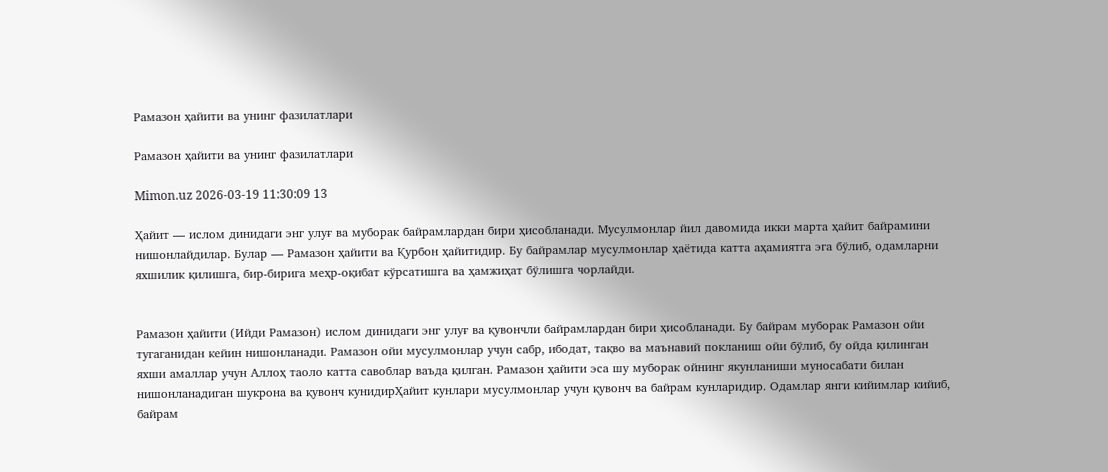Рамазон ҳайити ва унинг фазилатлари

Рамазон ҳайити ва унинг фазилатлари

Mimon.uz 2026-03-19 11:30:09 13

Ҳайит — ислом динидаги энг улуғ ва муборак байрамлардан бири ҳисобланади. Мусулмонлар йил давомида икки марта ҳайит байрамини нишонлайдилар. Булар — Рамазон ҳайити ва Қурбон ҳайитидир. Бу байрамлар мусулмонлар ҳаётида катта аҳамиятга эга бўлиб, одамларни яхшилик қилишга, бир-бирига меҳр-оқибат кўрсатишга ва ҳамжиҳат бўлишга чорлайди.


Рамазон ҳайити (Ийди Рамазон) ислом динидаги энг улуғ ва қувончли байрамлардан бири ҳисобланади. Бу байрам муборак Рамазон ойи тугаганидан кейин нишонланади. Рамазон ойи мусулмонлар учун сабр, ибодат, тақво ва маънавий покланиш ойи бўлиб, бу ойда қилинган яхши амаллар учун Аллоҳ таоло катта савоблар ваъда қилган. Рамазон ҳайити эса шу муборак ойнинг якунланиши муносабати билан нишонланадиган шукрона ва қувонч кунидирҲайит кунлари мусулмонлар учун қувонч ва байрам кунларидир. Одамлар янги кийимлар кийиб, байрам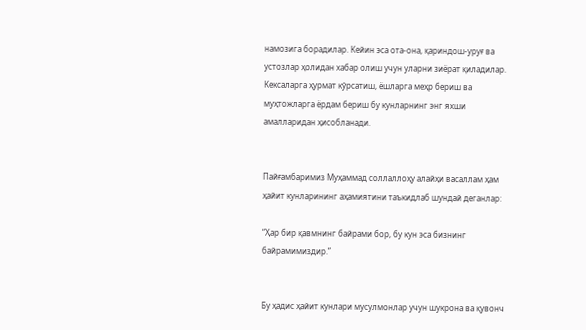намозига борадилар. Кейин эса ота-она, қариндош-уруғ ва устозлар ҳолидан хабар олиш учун уларни зиёрат қиладилар. Кексаларга ҳурмат кўрсатиш, ёшларга меҳр бериш ва муҳтожларга ёрдам бериш бу кунларнинг энг яхши амалларидан ҳисобланади.


Пайғамбаримиз Муҳаммад соллаллоҳу алайҳи васаллам ҳам ҳайит кунларининг аҳамиятини таъкидлаб шундай деганлар:

“Ҳар бир қавмнинг байрами бор, бу кун эса бизнинг байрамимиздир.”


Бу ҳадис ҳайит кунлари мусулмонлар учун шукрона ва қувонч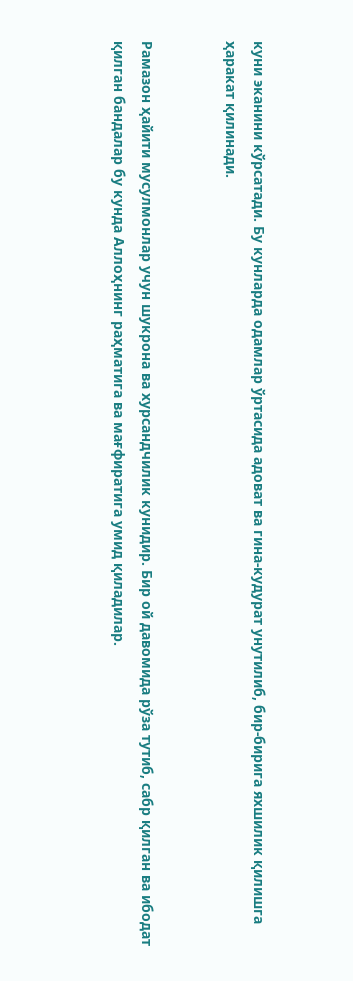куни эканини кўрсатади. Бу кунларда одамлар ўртасида адоват ва гина-кудурат унутилиб, бир-бирига яхшилик қилишга ҳаракат қилинади.


Рамазон ҳайити мусулмонлар учун шукрона ва хурсандчилик кунидир. Бир ой давомида рўза тутиб, сабр қилган ва ибодат қилган бандалар бу кунда Аллоҳнинг раҳматига ва мағфиратига умид қиладилар.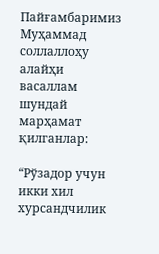Пайғамбаримиз Муҳаммад соллаллоҳу алайҳи васаллам шундай марҳамат қилганлар:

“Рўзадор учун икки хил хурсандчилик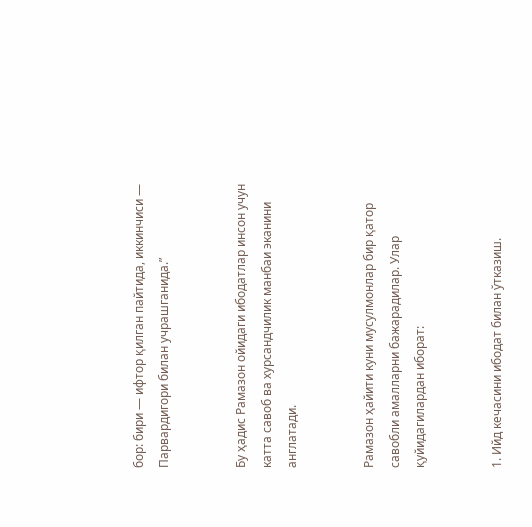бор: бири — ифтор қилган пайтида, иккинчиси — Парвардигори билан учрашганида.”


Бу ҳадис Рамазон ойидаги ибодатлар инсон учун катта савоб ва хурсандчилик манбаи эканини англатади.


Рамазон ҳайити куни мусулмонлар бир қатор савобли амалларни бажарадилар. Улар қуйидагилардан иборат:


1. Ийд кечасини ибодат билан ўтказиш.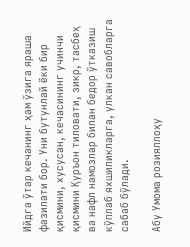Ийдга ўтар кечанинг ҳам ўзига яраша фазилати бор. Уни бутунлай ёки бир қисмини, хусусан, кечасининг учинчи қисмини Қуръон тиловати, зикр, тасбеҳ ва нафл намозлар билан бедор ўтказиш кўплаб яхшиликларга, улкан савобларга сабаб бўлади.

Абу Умома розияллоҳу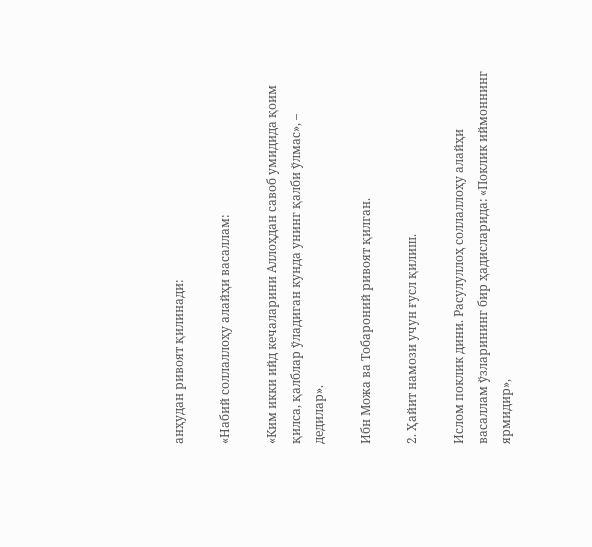анҳудан ривоят қилинади:

«Набий соллаллоҳу алайҳи васаллам:

«Ким икки ийд кечаларини Аллоҳдан савоб умидида қоим қилса, қалблар ўладиган кунда унинг қалби ўлмас», – дедилар».

Ибн Можа ва Тобароний ривоят қилган.

2. Ҳайит намози учун ғусл қилиш.

Ислом поклик дини. Расулуллоҳ соллаллоҳу алайҳи васаллам ўзларининг бир ҳадисларида: «Поклик иймоннинг ярмидир»,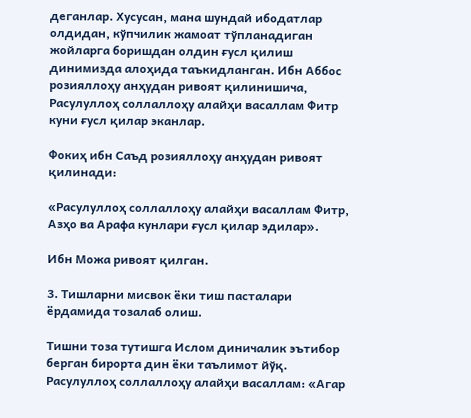деганлар. Хусусан, мана шундай ибодатлар олдидан, кўпчилик жамоат тўпланадиган жойларга боришдан олдин ғусл қилиш динимизда алоҳида таъкидланган. Ибн Аббос розияллоҳу анҳудан ривоят қилинишича, Расулуллоҳ соллаллоҳу алайҳи васаллам Фитр куни ғусл қилар эканлар.

Фокиҳ ибн Саъд розияллоҳу анҳудан ривоят қилинади:

«Расулуллоҳ соллаллоҳу алайҳи васаллам Фитр, Азҳо ва Арафа кунлари ғусл қилар эдилар».

Ибн Можа ривоят қилган.

3. Тишларни мисвок ёки тиш пасталари ёрдамида тозалаб олиш.

Тишни тоза тутишга Ислом диничалик эътибор берган бирорта дин ёки таълимот йўқ. Расулуллоҳ соллаллоҳу алайҳи васаллам: «Агар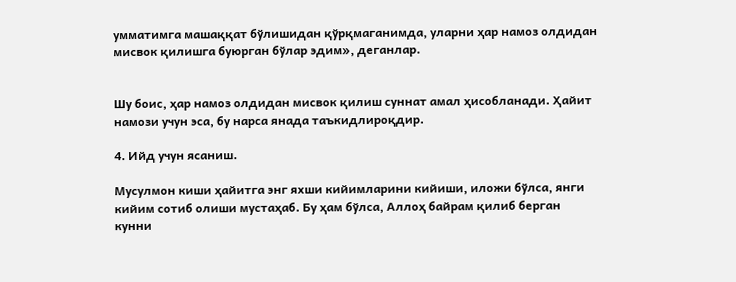умматимга машаққат бўлишидан қўрқмаганимда, уларни ҳар намоз олдидан мисвок қилишга буюрган бўлар эдим», деганлар.


Шу боис, ҳар намоз олдидан мисвок қилиш суннат амал ҳисобланади. Ҳайит намози учун эса, бу нарса янада таъкидлироқдир.

4. Ийд учун ясаниш.

Мусулмон киши ҳайитга энг яхши кийимларини кийиши, иложи бўлса, янги кийим сотиб олиши мустаҳаб. Бу ҳам бўлса, Аллоҳ байрам қилиб берган кунни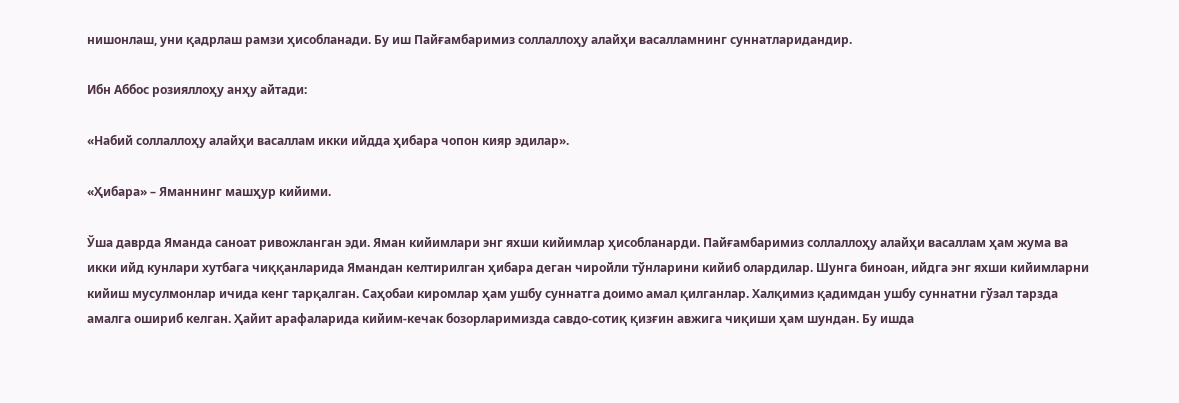нишонлаш, уни қадрлаш рамзи ҳисобланади. Бу иш Пайғамбаримиз соллаллоҳу алайҳи васалламнинг суннатларидандир.

Ибн Аббос розияллоҳу анҳу айтади:

«Набий соллаллоҳу алайҳи васаллам икки ийдда ҳибара чопон кияр эдилар».

«Ҳибара» – Яманнинг машҳур кийими.

Ўша даврда Яманда саноат ривожланган эди. Яман кийимлари энг яхши кийимлар ҳисобланарди. Пайғамбаримиз соллаллоҳу алайҳи васаллам ҳам жума ва икки ийд кунлари хутбага чиққанларида Ямандан келтирилган ҳибара деган чиройли тўнларини кийиб олардилар. Шунга биноан, ийдга энг яхши кийимларни кийиш мусулмонлар ичида кенг тарқалган. Саҳобаи киромлар ҳам ушбу суннатга доимо амал қилганлар. Халқимиз қадимдан ушбу суннатни гўзал тарзда амалга ошириб келган. Ҳайит арафаларида кийим-кечак бозорларимизда савдо-сотиқ қизғин авжига чиқиши ҳам шундан. Бу ишда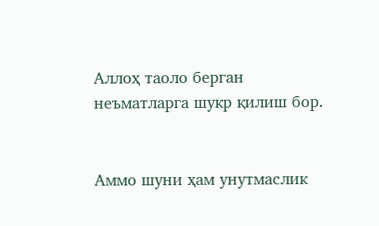Аллоҳ таоло берган неъматларга шукр қилиш бор.


Аммо шуни ҳам унутмаслик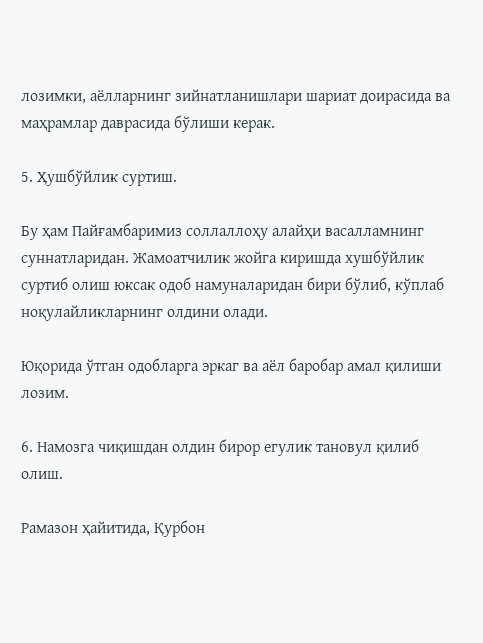лозимки, аёлларнинг зийнатланишлари шариат доирасида ва маҳрамлар даврасида бўлиши керак.

5. Ҳушбўйлик суртиш.

Бу ҳам Пайғамбаримиз соллаллоҳу алайҳи васалламнинг суннатларидан. Жамоатчилик жойга киришда хушбўйлик суртиб олиш юксак одоб намуналаридан бири бўлиб, кўплаб ноқулайликларнинг олдини олади.

Юқорида ўтган одобларга эркаг ва аёл баробар амал қилиши лозим.

6. Намозга чиқишдан олдин бирор егулик тановул қилиб олиш.

Рамазон ҳайитида, Қурбон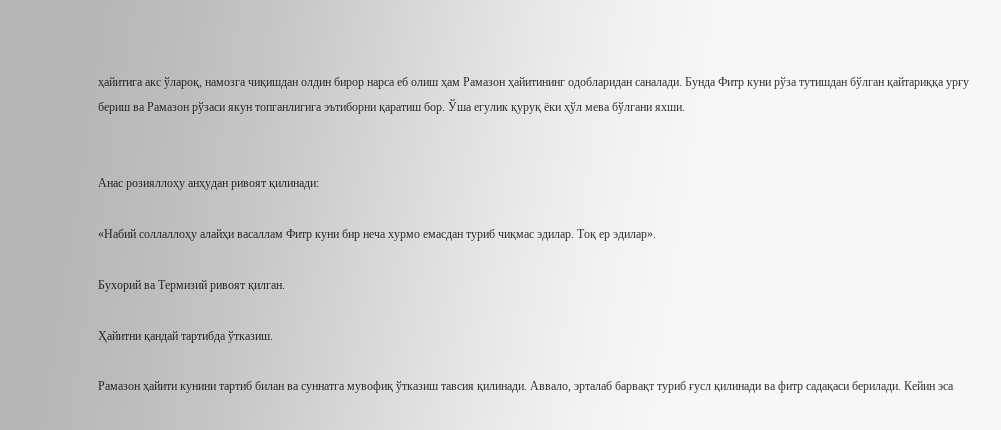ҳайитига акс ўлароқ, намозга чиқишдан олдин бирор нарса еб олиш ҳам Рамазон ҳайитининг одобларидан саналади. Бунда Фитр куни рўза тутишдан бўлган қайтариққа урғу бериш ва Рамазон рўзаси якун топганлигига эътиборни қаратиш бор. Ўша егулик қуруқ ёки ҳўл мева бўлгани яхши.


Анас розияллоҳу анҳудан ривоят қилинади:

«Набий соллаллоҳу алайҳи васаллам Фитр куни бир неча хурмо емасдан туриб чиқмас эдилар. Тоқ ер эдилар».

Бухорий ва Термизий ривоят қилган.

Ҳайитни қандай тартибда ўтказиш.

Рамазон ҳайити кунини тартиб билан ва суннатга мувофиқ ўтказиш тавсия қилинади. Аввало, эрталаб барвақт туриб ғусл қилинади ва фитр садақаси берилади. Кейин эса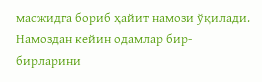масжидга бориб ҳайит намози ўқилади. Намоздан кейин одамлар бир-бирларини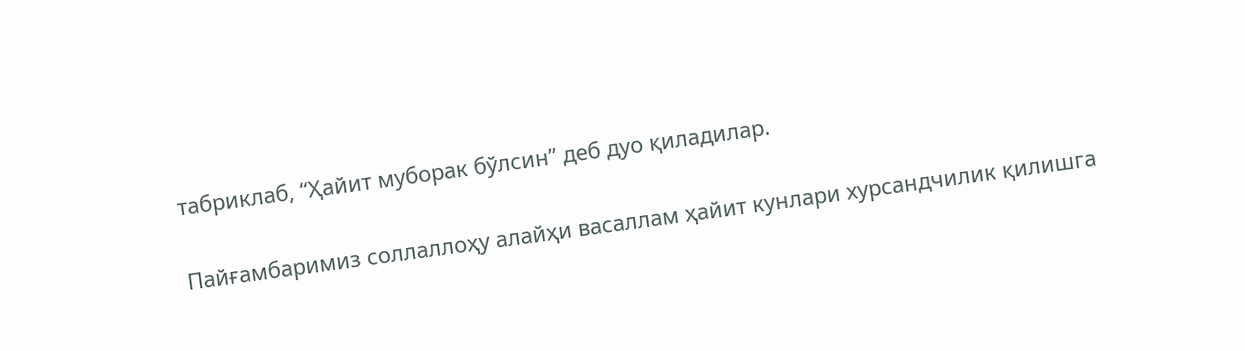табриклаб, “Ҳайит муборак бўлсин” деб дуо қиладилар.


Пайғамбаримиз соллаллоҳу алайҳи васаллам ҳайит кунлари хурсандчилик қилишга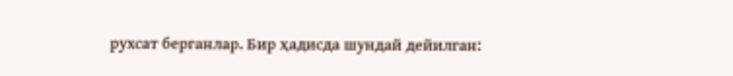рухсат берганлар. Бир ҳадисда шундай дейилган: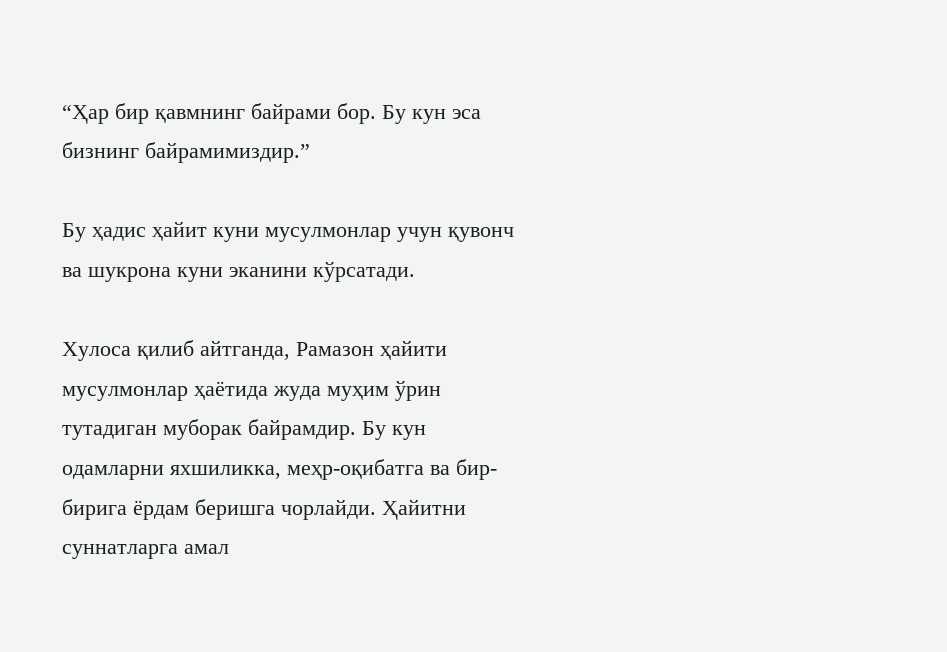“Ҳар бир қавмнинг байрами бор. Бу кун эса бизнинг байрамимиздир.”

Бу ҳадис ҳайит куни мусулмонлар учун қувонч ва шукрона куни эканини кўрсатади.

Хулоса қилиб айтганда, Рамазон ҳайити мусулмонлар ҳаётида жуда муҳим ўрин тутадиган муборак байрамдир. Бу кун одамларни яхшиликка, меҳр-оқибатга ва бир-бирига ёрдам беришга чорлайди. Ҳайитни суннатларга амал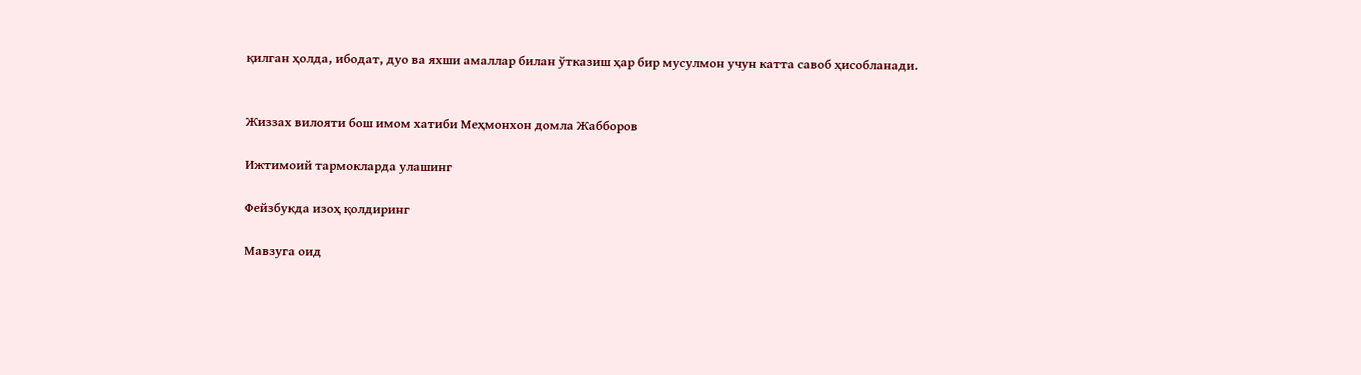қилган ҳолда, ибодат, дуо ва яхши амаллар билан ўтказиш ҳар бир мусулмон учун катта савоб ҳисобланади.


Жиззах вилояти бош имом хатиби Меҳмонхон домла Жабборов

Ижтимоий тармокларда улашинг

Фейзбукда изоҳ қолдиринг

Мавзуга оид